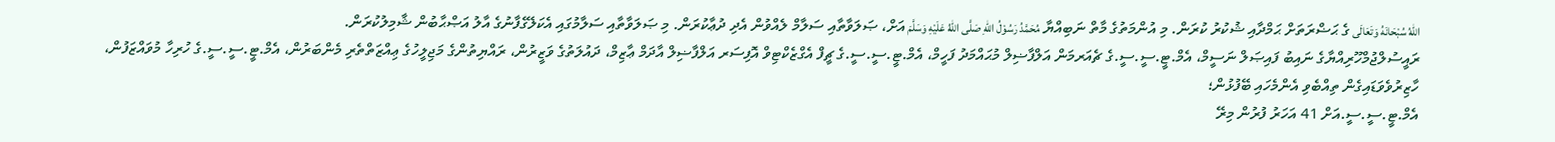اللهُ سُبْحَانَهُ وَتَعَالَى ގެ ޙަޟްރަތަށް ޙަމްދާއި ޝުކުރު ކުރަން. މި އުންމަތުގެ މާތް ނަބިއްޔާ مُحَمَّدُ رَسُوْلُ اللهِ صَلَّى اللهُ عَلَيْهِ وَسَلَّمَ އަށް، ޞަލަވާތާއި ސަލާމް ލެއްވުން އެދި ދުޢާކުރަން. މި ޞަލަވާތާއި ސަލާމުގައި އެކަލޭގެފާނުގެ އާލު އަޞްޙާބުން ޝާމިލުކުރަން.
ރައީސުލްޖުމްހޫރިއްޔާގެ ނައިބު ފައިޞަލް ނަސީމް، އެމް.ޓީ.ސީ.ސީ.ގެ ޗެއަރމަން އަލްފާޟިލް މުޙައްމަދު ފަހީމް، އެމް.ޓީ.ސީ.ސީ.ގެ ޗީފް އެގްޒެކްޓިވް އޮފިސަރ އަލްފާޟިލް އާދަމް ޢާޒިމް، ދައުލަތުގެ ވަޒީރުން، ރައްޔިތުންގެ މަޖިލީހުގެ ޢިއްޒަތްތެރި މެންބަރުން، އެމް.ޓީ.ސީ.ސީ.ގެ ހުރިހާ މުވައްޒަފުން، ހާޒިރުވެވަޑައިގެން ތިއްބެވި އެންމެހައި ބޭފުޅުން؛
އެމް.ޓީ.ސީ.ސީ.އަށް 41 އަހަރު ފުރުން މިރޭ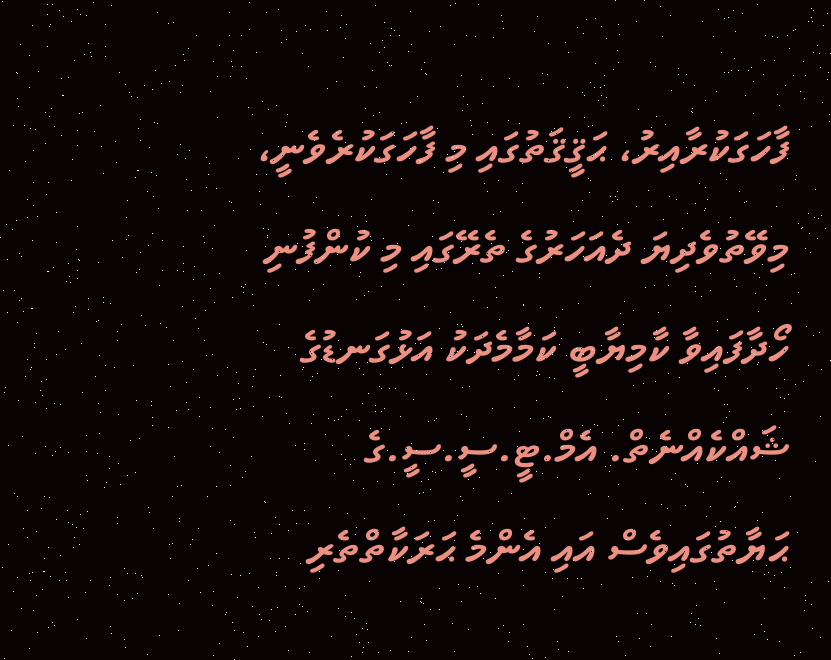ފާހަގަކުރާއިރު، ޙަޤީޤަތުގައި މި ފާހަގަކުރެވެނީ، މިވޭތުވެދިޔަ ދެއަހަރުގެ ތެރޭގައި މި ކުންފުނި ހޯދާފައިވާ ކާމިޔާބީ ކަމާމެދަކު އަޅުގަނޑުގެ ޝައްކެއްނެތް. އެމް.ޓީ.ސީ.ސީ.ގެ ޙަޔާތުގައިވެސް އައި އެންމެ ޙަރަކާތްތެރި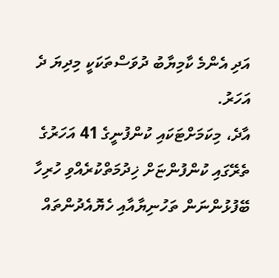އަދި އެންމެ ކާމިޔާބު ދުވަސްތަކަކީ މިދިޔަ ދެ އަހަރު.
އާދެ، މިކަމަށްޓަކައި ކުންފުނީގެ 41 އަހަރުގެ ތެރޭގައި ކުންފުންޏަށް ޚިދުމަތްކުރެއްވި ހުރިހާ ބޭފުޅުންނަން ތަހުނިޔާއާއި ހެޔޮއެދުންތައް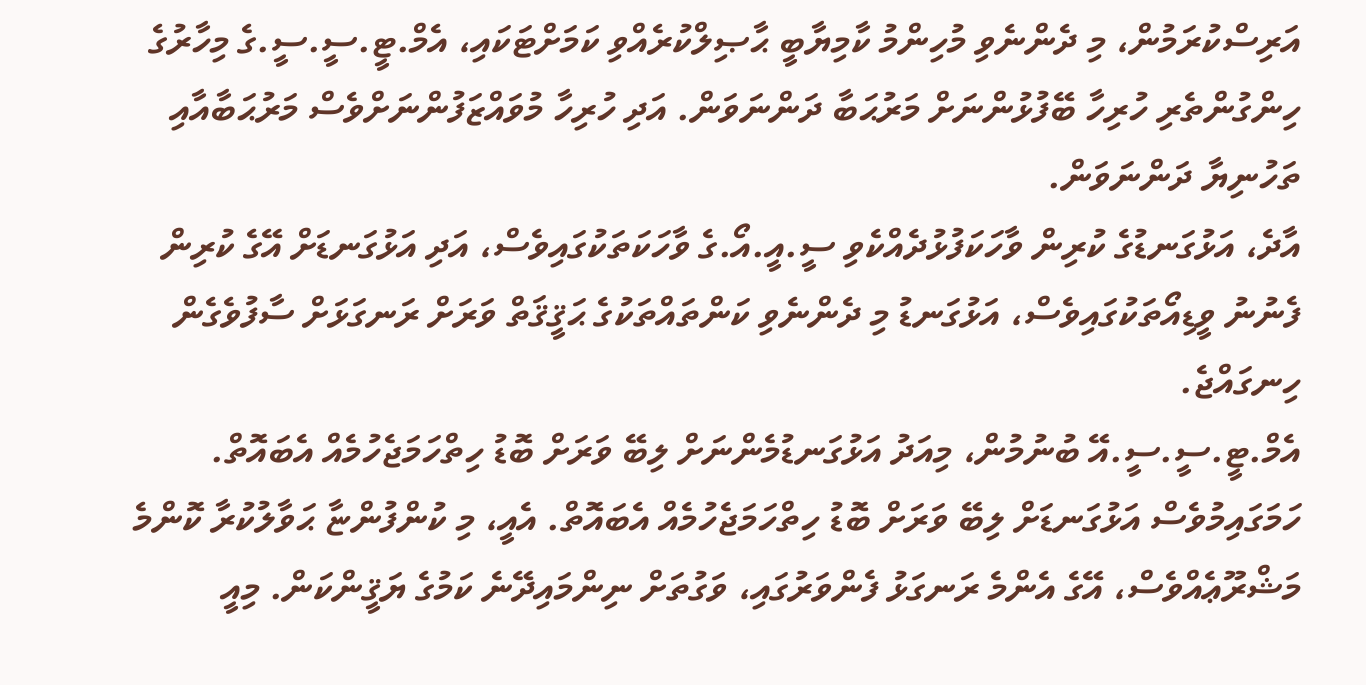އަރިސްކުރަމުން، މި ދެންނެވި މުހިންމު ކާމިޔާބީ ޙާޞިލްކުރެއްވި ކަމަށްޓަކައި، އެމް.ޓީ.ސީ.ސީ.ގެ މިހާރުގެ ހިންގުންތެރި ހުރިހާ ބޭފުޅުންނަށް މަރުޙަބާ ދަންނަވަން. އަދި ހުރިހާ މުވައްޒަފުންނަށްވެސް މަރުޙަބާއާއި ތަހުނިޔާ ދަންނަވަން.
އާދެ، އަޅުގަނޑުގެ ކުރިން ވާހަކަފުޅުދެއްކެވި ސީ.އީ.އޯ.ގެ ވާހަކަތަކުގައިވެސް، އަދި އަޅުގަނޑަށް އޭގެ ކުރިން ފެނުނު ވީޑިއޯތަކުގައިވެސް، އަޅުގަނޑު މި ދެންނެވި ކަންތައްތަކުގެ ޙަޤީޤަތް ވަރަށް ރަނގަޅަށް ސާފުވެގެން ހިނގައްޖެ.
އެމް.ޓީ.ސީ.ސީ.އޭ ބުނުމުން، މިއަދު އަޅުގަނޑުމެންނަށް ލިބޭ ވަރަށް ބޮޑު ހިތްހަމަޖެހުމެއް އެބައޮތް. ހަމަގައިމުވެސް އަޅުގަނޑަށް ލިބޭ ވަރަށް ބޮޑު ހިތްހަމަޖެހުމެއް އެބައޮތް. އެއީ، މި ކުންފުންޏާ ޙަވާލުކުރާ ކޮންމެ މަޝްރޫޢެއްވެސް، އޭގެ އެންމެ ރަނގަޅު ފެންވަރުގައި، ވަގުތަށް ނިންމައިދޭނެ ކަމުގެ ޔަޤީންކަން. މިއީ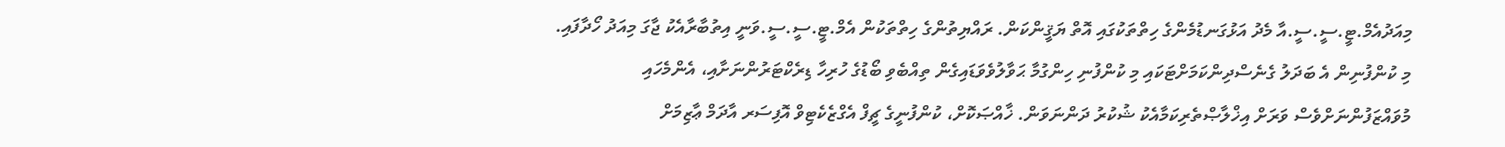މިއަދުއެމް.ޓީ.ސީ.ސީ.އާ މެދު އަޅުގަނޑުމެންގެ ހިތްތަކުގައި އޮތް ޔަޤީންކަން. ރައްޔިތުންގެ ހިތްތަކުން އެމް.ޓީ.ސީ.ސީ.ވަނީ އިތުބާރާއެކު ޖާގަ މިއަދު ހޯދާފައި.
މި ކުންފުނިން އެ ބަދަލު ގެނެސްދިންކަމަށްޓަކައި މި ކުންފުނި ހިންގުމާ ޙަވާލުވެވަޑައިގެން ތިއްބެވި ބޯޑުގެ ހުރިހާ ޑިރެކްޓަރުންނަށާއި، އެންމެހައި މުވައްޒަފުންނަށްވެސް ވަރަށް އިޚްލާޞްތެރިކަމާއެކު ޝުކުރު ދަންނަވަން. ޚާއްޞަކޮށް، ކުންފުނީގެ ޗީފް އެގްޒެކެޓިވް އޮފިސަރ އާދަމް ޢާޒިމަށް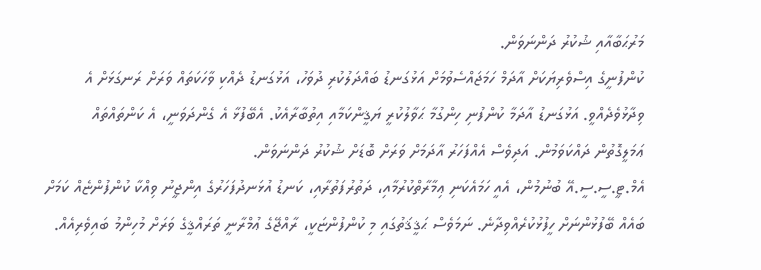މަރުޙަބާއާއި ޝުކުރު ދަންނަވަން.
ކުންފުނީގެ އިސްވެރިޔަކަށް އާދަމް ހަމަޖައްސެވުމަށް އަޅުގަނޑު ބައްދަލުކުރި ދުވަހު، އަޅުގަނޑު ދެއްކި ވާހަކަތައް ވަރަށް ރަނގަޅަށް އެ ވިދާޅުވެދެއްވީ. އަޅުގަނޑު އާދަމާ ކުންފުނި ހިންގުމާ ޙަވާލުކުރީ ޔަޤީންކަމާއި އިތުބާރާއެކު. އެބޭފުޅާ އެ ގެންދަވަނީ، އެ ކަންތައްތައް ޢަމަލީގޮތުން ދައްކަވަމުން. އަދިވެސް އެއްފަހަރު އާދަމަށް ވަރަށް ބޮޑަށް ޝުކުރު ދަންނަވަން.
އެމް.ޓީ.ސީ.ސީ.އޭ ބުނުމުން، އެއީ ހަމައެކަނި ޢިމާރާތްކުރުމާއި، ދަތުރުފަތުރާއި، ކަނޑު އުޅަނދުފަހަރުގެ އިންޖީނު ވިއްކާ ކުންފުންޏެއް ކަމަށް ބައެއް ބޭފުޅުންނަށް ހީފުޅުކުރެއްވިދާނެ. ނަމަވެސް ޙަޤީޤަތުގައި މި ކުންފުންޏަކީ، ރާއްޖޭގެ ޢުމްރާނީ ތަރައްޤީގެ ވަރަށް މުހިންމު ބައިވެރިއެއް.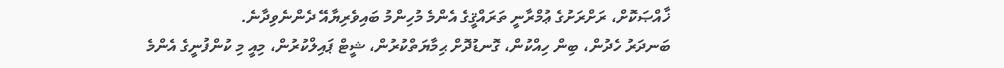ޚާއްޞަކޮށް، ރަށްރަށުގެ ޢުމްރާނީ ތަރައްޤީގެ އެންމެ މުހިންމު ބައިވެރިޔާއޭ ދެންނެވިދާނެ.
ބަނދަރު ހެދުން، ބިން ހިއްކުން، ގޮނޑުދޮށް ޙިމާޔަތްކުރުން، ޝީޓް ޕައިލްކުރުން، މިއީ މި ކުންފުނީގެ އެންމެ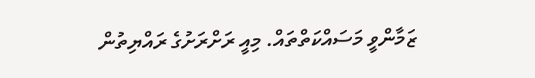ޒަމާންވީ މަސައްކަތްތައް. މިއީ ރަށްރަށުގެ ރައްޔިތުން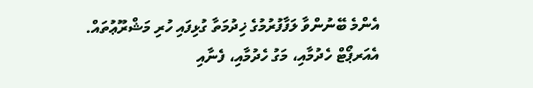އެންމެ ބޭނުންވާ ލަފާފުރުމުގެ ޚިދުމަތާ ގުޅިފައި ހުރި މަޝްރޫޢުތައް. އެއަރޕޯޓް ހެދުމާއި، މަގު ހެދުމާއި، ފެނާއި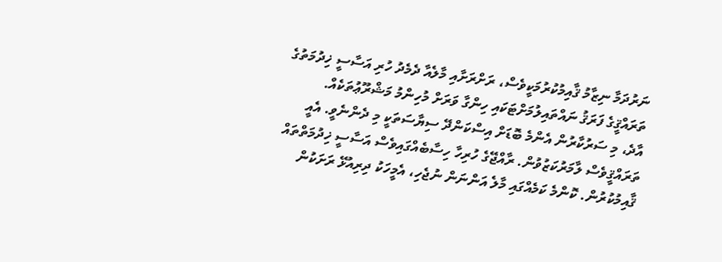ނަރުދަމާ ނިޒާމު ޤާއިމުކުރުމަކީވެސް، ރަށްރަށާއި މާލެއާ ދެމެދު ހުރި އަސާސީ ޚިދުމަތުގެ ތަރައްޤީގެ ފަރަޤު ނައްތައިލުމަށްޓަކައި ހިންގާ ވަރަށް މުހިންމު މަޝްރޫޢުތަކެއް.
އާދެ، މި ސަރުކާރުން އެންމެ ބޮޑަށް އިސްކަންދޭ ސިޔާސަތަކީ މި ދެންނެވީ. އެއީ ތަރައްޤީވެސް ލާމަރުކަޒުވުން. ރާއްޖޭގެ ހުރިހާ ހިސާބެއްގައިވެސް އަސާސީ ޚިދުމަތްތައް ޤާއިމުކުރުން. ކޮންމެ ކަމެއްގައި މާލެ އަންނަން ނުޖެހި، އެމީހަކު ދިރިއުޅޭ ރަށަކުން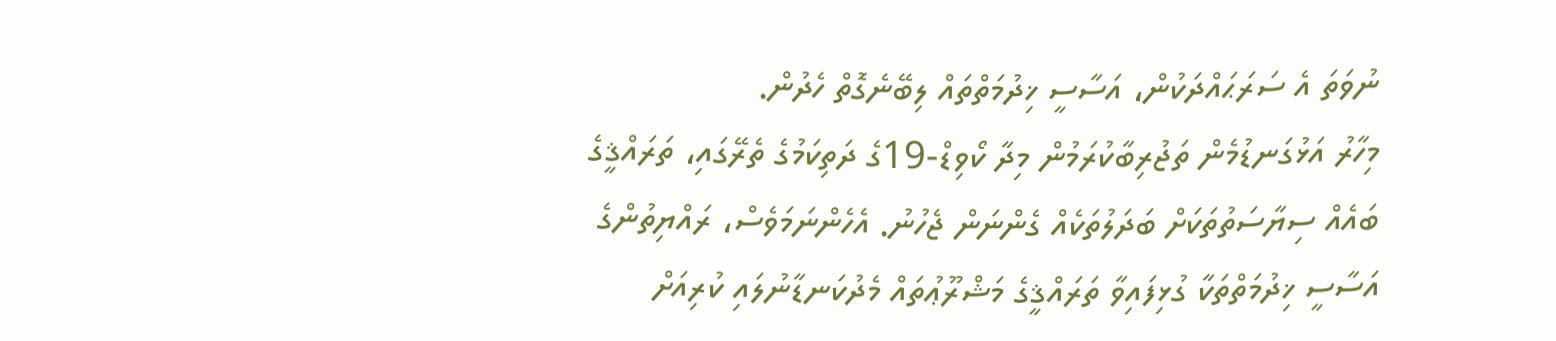ނުވަތަ އެ ސަރަޙައްދަކުން، އަސާސީ ޚިދުމަތްތައް ލިބޭނެގޮތް ހެދުން.
މިހާރު އަޅުގަނޑުމެން ތަޖުރިބާކުރަމުން މިދާ ކޯވިޑް-19ގެ ދަތިކަމުގެ ތެރޭގައި، ތަރައްޤީގެ ބައެއް ސިޔާސަތުތަކަށް ބަދަލުތަކެއް ގެންނަން ޖެހުނު. އެހެންނަމަވެސް، ރައްޔިތުންގެ އަސާސީ ޚިދުމަތްތަކާ ގުޅިފައިވާ ތަރައްޤީގެ މަޝްރޫޢުތައް މެދުކަނޑާނުލައި ކުރިއަށް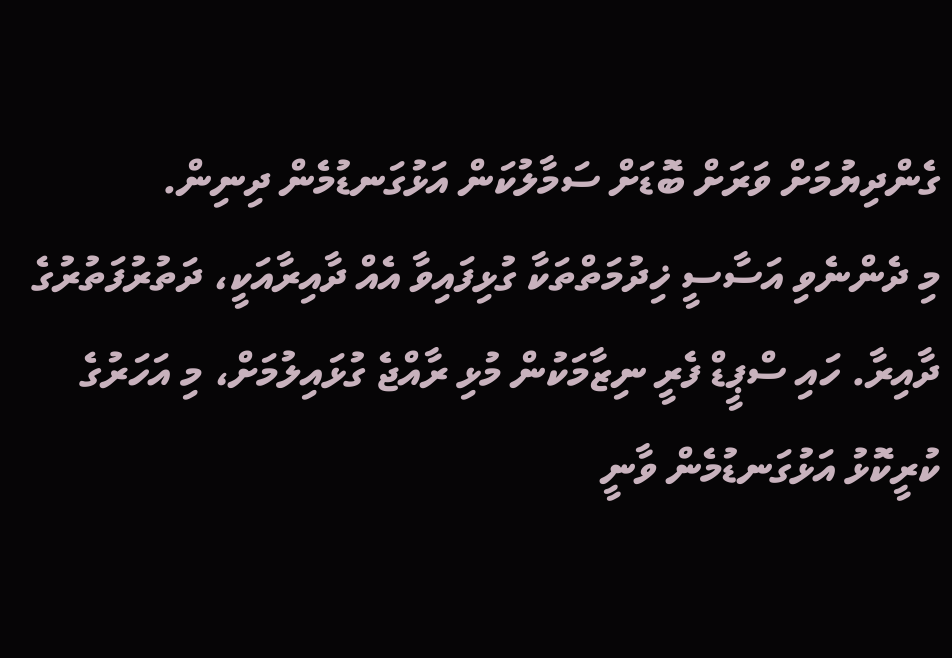ގެންދިޔުމަށް ވަރަށް ބޮޑަށް ސަމާލުކަން އަޅުގަނޑުމެން ދިނިން.
މި ދެންނެވި އަސާސީ ޚިދުމަތްތަކާ ގުޅިފައިވާ އެއް ދާއިރާއަކީ، ދަތުރުފަތުރުގެ ދާއިރާ. ހައި ސްޕީޑް ފެރީ ނިޒާމަކުން މުޅި ރާއްޖެ ގުޅައިލުމަށް، މި އަހަރުގެ ކުރީކޮޅު އަޅުގަނޑުމެން ވާނީ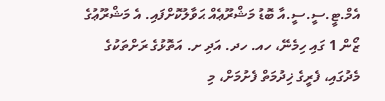އެމް.ޓީ.ސީ.ސީ.އާ ބޮޑު މަޝްރޫޢެއް ޙަވާލުކޮށްފައި. އެ މަޝްރޫޢުގެ ޒޯން 1 ގައި ހިމެނޭ، ހއ. ހދ. އަދި ށ. އަތޮޅުގެ ރަށްތަކުގެ މެދުގައި، ފެރީގެ ޚިދުމަތް ފެށުމަށް، މި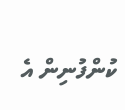ކުންފުނިން އެ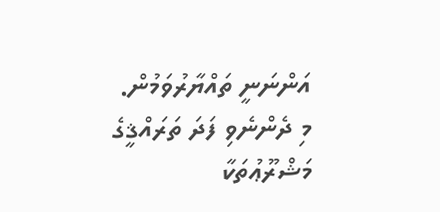އަންނަނީ ތައްޔާރުވަމުން.
މި ދެންނެވި ފަދަ ތަރައްޤީގެ މަޝްރޫޢުތަކާ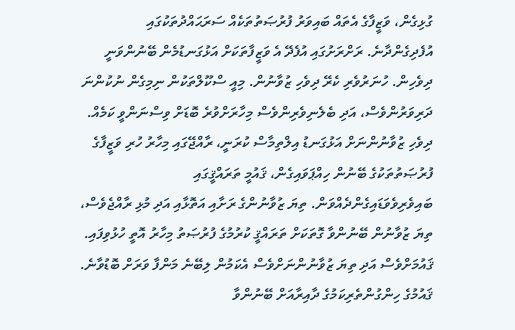ގުޅިގެން، ވަޒީފާގެ އެތައް ބައިވަރު ފުރުޞަތުތަކެއް ސަރަޙައްދުތަކުގައި އުފެދިގެންދާނެ. ރަށްރަށުގައި އުފެދޭ އެ ވަޒީފާތަކަށް އަޅުގަނޑުމެން ބޭނުންވަނީ ދިވެހިން. ހުނަރުވެރި ކެރޭ ދިވެހި ޒުވާނުން. މިއީ ސްކޫލްތަކުން ނިމިގެން ނުކުންނަ ދަރިވަރުންވެސް، އަދި ބެލެނިވެރިންވެސް މިހާރަށްވުރެ ބޮޑަށް ވިސްނަންވީ ކަމެއް.
ދިވެހި ޒުވާނުންނަށް އަޅުގަނޑު އިލްތިމާސް ކުރަނީ، ރާއްޖޭގައި މިހާރު ހުރި ވަޒީފާގެ ފުރުޞަތުތަކުގެ ބޭނުން ހިއްޕަވައިގެން، ޤައުމީ ތަރައްޤީގައި ބައިވެރިވެވަޑައިގެންދެއްވަން. ތިޔަ ޒުވާނުންގެ ރަށާއި އަތޮޅާއި އަދި މުޅި ރާއްޖެވެސް، ތިޔަ ޒުވާނުން ބޭނުންވާ ގޮތަކަށް ތަރައްޤީ ކުރުމުގެ ފުރުޞަތު މިހާރު އޮތީ ހުޅުވިފައި. ޤައުމަށްވެސް އަދި ތިޔަ ޒުވާނުންނަށްވެސް އެކަމުން ލިބޭނެ މަންފާ ވަރަށް ބޮޑުވާނެ.
ޤައުމުގެ ހިންގުންތެރިކަމުގެ ދާއިރާއަށް ބޭނުންވާ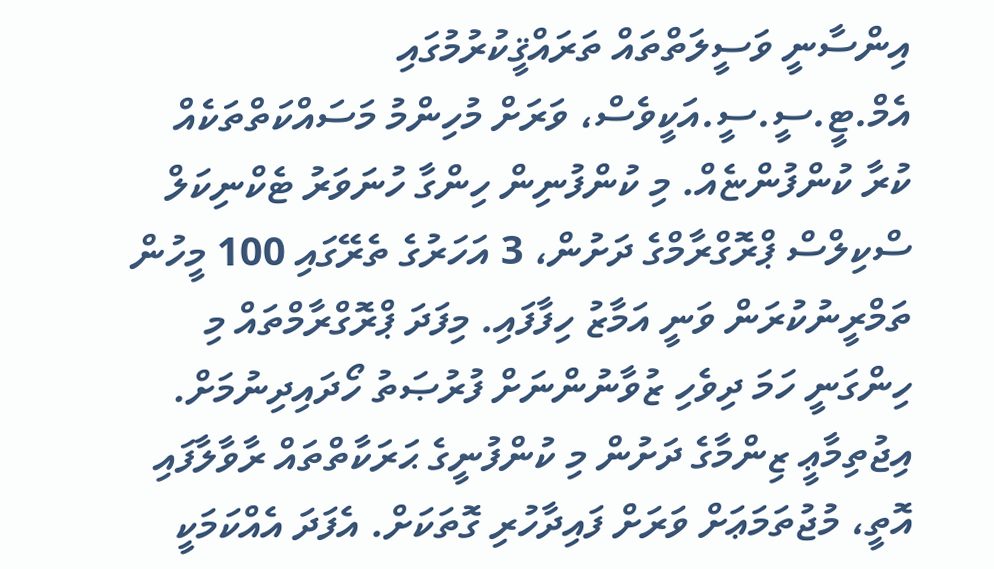އިންސާނީ ވަސީލަތްތައް ތަރައްޤީކުރުމުގައި އެމް.ޓީ.ސީ.ސީ.އަކީވެސް، ވަރަށް މުހިންމު މަސައްކަތްތަކެއް ކުރާ ކުންފުންޏެއް. މި ކުންފުނިން ހިންގާ ހުނަވަރު ޓެކްނިކަލް ސްކިލްސް ޕްރޮގްރާމްގެ ދަށުން، 3 އަހަރުގެ ތެރޭގައި 100 މީހުން ތަމްރީނުކުރަން ވަނީ އަމާޒު ހިފާފައި. މިފަދަ ޕްރޮގްރާމްތައް މި ހިންގަނީ ހަމަ ދިވެހި ޒުވާނުންނަށް ފުރުޞަތު ހޯދައިދިނުމަށް.
އިޖުތިމާޢީ ޒިންމާގެ ދަށުން މި ކުންފުނީގެ ޙަރަކާތްތައް ރާވާލާފައި އޮތީ، މުޖުތަމަޢަށް ވަރަށް ފައިދާހުރި ގޮތަކަށް. އެފަދަ އެއްކަމަކީ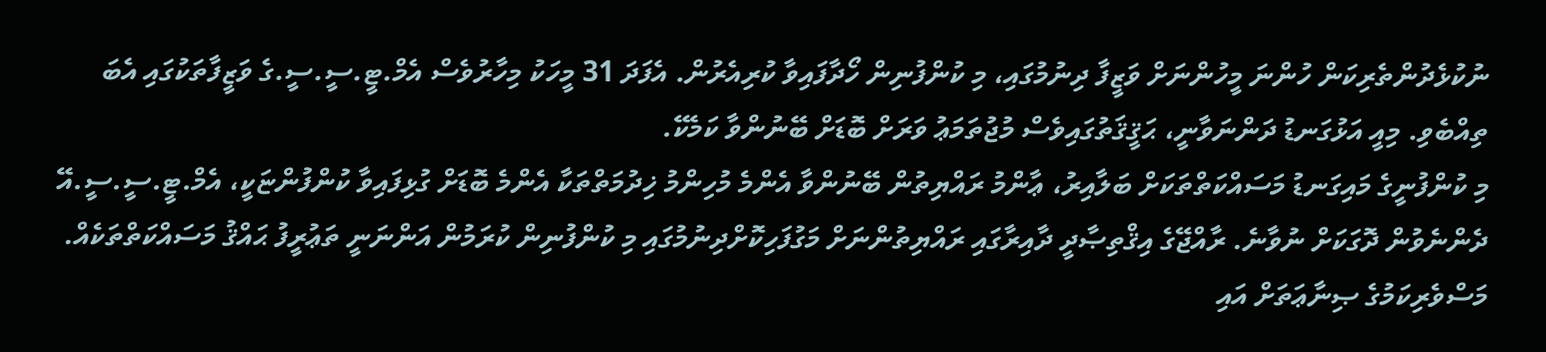ނުކުޅެދުންތެރިކަން ހުންނަ މީހުންނަށް ވަޒީފާ ދިނުމުގައި، މި ކުންފުނިން ހޯދާފައިވާ ކުރިއެރުން. އެފަދަ 31 މީހަކު މިހާރުވެސް އެމް.ޓީ.ސީ.ސީ.ގެ ވަޒީފާތަކުގައި އެބަ ތިއްބެވި. މިއީ އަޅުގަނޑު ދަންނަވާނީ، ޙަޤީޤަތުގައިވެސް މުޖުތަމަޢު ވަރަށް ބޮޑަށް ބޭނުންވާ ކަމެކޭ.
މި ކުންފުނީގެ މައިގަނޑު މަސައްކަތްތަކަށް ބަލާއިރު، ޢާންމު ރައްޔިތުން ބޭނުންވާ އެންމެ މުހިންމު ޚިދުމަތްތަކާ އެންމެ ބޮޑަށް ގުޅިފައިވާ ކުންފުންޏަކީ، އެމް.ޓީ.ސީ.ސީ.އޭ ދެންނެވުން ދޮގަކަށް ނުވާނެ. ރާއްޖޭގެ އިޤްތިޞާދީ ދާއިރާގައި ރައްޔިތުންނަށް މަގުފަހިކޮށްދިނުމުގައި މި ކުންފުނިން ކުރަމުން އަންނަނީ ތަޢުރީފު ޙައްޤު މަސައްކަތްތަކެއް.
މަސްވެރިކަމުގެ ޞިނާޢަތަށް އައި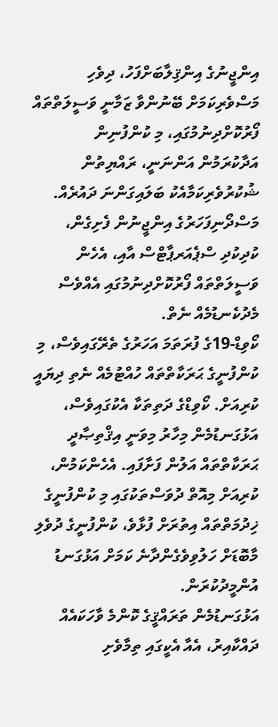އިންޖީނުގެ އިންޤިލާބަށްފަހު، ދިވެހި މަސްވެރިކަމަށް ބޭނުންވާ ޒަމާނީ ވަސީލަތްތައް ފޯރުކޮށްދިނުމުގައި، މި ކުންފުނިން އަދާކުރަމުން އަންނަނީ، ރައްޔިތުން ޝުކުރުވެރިކަމާއެކު ބަލައިގަންނަ ދައުރެއް. މަސްދޯނިފަހަރުގެ އިންޖީނުން ފެށިގެން، ކުދިކުދި ސްޕެއަރޕާޓްސް އާއި، އެހެން ވަސީލަތްތައް ފޯރުކޮށްދިނުމުގައި އެއްވެސް މެދުކެނޑުމެއް ނެތް.
ކޯވިޑް-19ގެ ފުރަތަމަ އަހަރުގެ ތެރޭގައިވެސް، މި ކުންފުނީގެ ޙަރަކާތްތައް ހުއްޓުމެއް ނެތި ދިޔައީ ކުރިއަށް. ކޯވިޑްގެ ދަތިތަކާ އެކުގައިވެސް، އަޅުގަނޑުމެން މިހާރު މިވަނީ އިޤްތިޞާދީ ޙަރަކާތްތައް އަލުން ފަށާފައި. އެހެންކަމުން، ކުރިއަށް މިއޮތް ދުވަސްތަކުގައި މި ކުންފުނީގެ ޚިދުމަތްތައް އިތުރަށް ފުޅާވެ، ކުންފުނީގެ ދުވެލި މާބޮޑަށް ހަލުވިވެގެންދާނެ ކަމަށް އަޅުގަނޑު އުންމީދުކުރަން.
އަޅުގަނޑުމެން ތަރައްޤީގެ ކޮންމެ ވާހަކައެއް ދައްކާއިރު، އެއާ އެކީގައި ތިމާވެށި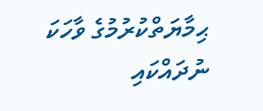ޙިމާޔަތްކުރުމުގެ ވާހަކަ ނުދައްކައި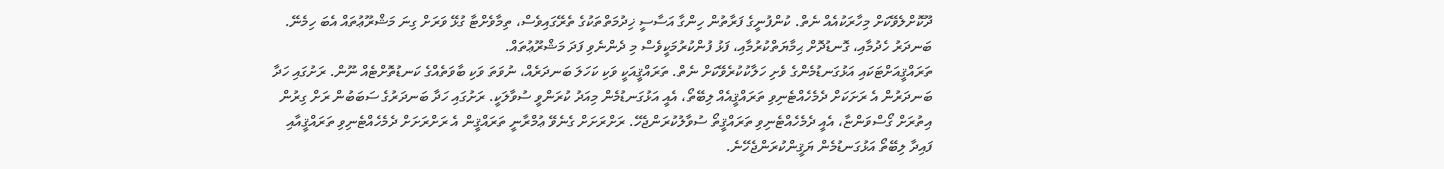ދޫކޮށްލެވޭކަށް މިހާރަކުއެއް ނެތް. ކުންފުނީގެ ފަރާތުން ހިންގާ އަސާސީ ޚިދުމަތްތަކުގެ ތެރޭގައިވެސް، ތިމާވެށްޓާ ގުޅޭ ވަރަށް ގިނަ މަޝްރޫޢުތައް އެބަ ހިމެނޭ. ބަނދަރު ހެދުމާއި، ގޮނޑުދޮށް ޙިމާޔަތްކުރުމާއި، ފަޅު ފުންކުރުމަކީވެސް މި ދެންނެވި ފަދަ މަޝްރޫޢުތައް.
ތަރައްޤީއަށްޓަކައި އަޅުގަނޑުމެންގެ ވެށި ހަލާކުކުރެވޭކަށް ނެތް. ތަރައްޤީއަކީ ވަކި ކަހަލަ ބަނދަރެއް، ނުވަތަ ވަކި ބާވަތެއްގެ ކަނޑުތޮށްޓެއް ނޫން. ރަށުގައި ހަދާ ބަނދަރުން އެ ރަށަކަށް ދެމެހެއްޓެނިވި ތަރައްޤީއެއް ލިބޭތޯ، އެއީ އަޅުގަނޑުމެން މިއަދު ކުރަންވީ ސުވާލަކީ. ރަށުގައި ހަދާ ބަނދަރުގެ ސަބަބުން ރަށް ގިރުން އިތުރަށް ގޯސްވަންޏާ، އެއީ ދެމެހެއްޓެނިވި ތަރައްޤީތޯ ސުވާލުކުރަންޖެހޭ. ރަށްރަށަށް ގެނެވޭ ޢުމްރާނީ ތަރައްޤީން އެ ރަށްރަށަށް ދެމެހެއްޓެނިވި ތަރައްޤީއާއި ފައިދާ ލިބޭތޯ އަޅުގަނޑުމެން ޔަޤީންކުރަންޖެހޭނެ.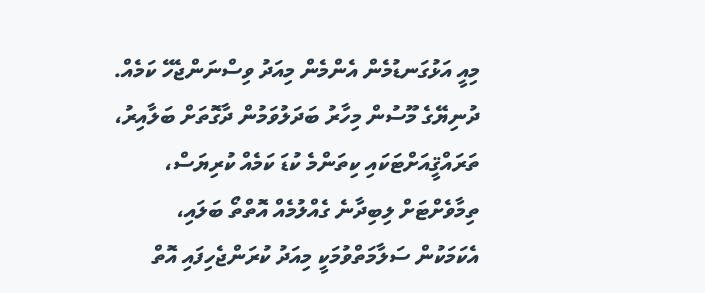މިއީ އަޅުގަނޑުމެން އެންމެން މިއަދު ވިސްނަންޖެހޭ ކަމެއް. ދުނިޔޭގެ މޫސުން މިހާރު ބަދަލުވަމުން ދާގޮތަށް ބަލާއިރު، ތަރައްޤީއަށްޓަކައި ކިތަންމެ ކުޑަ ކަމެއް ކުރިޔަސް، ތިމާވެށްޓަށް ލިބިދާނެ ގެއްލުމެއް އޮތްތޯ ބަލައި، އެކަމަކުން ސަލާމަތްވުމަކީ މިއަދު ކުރަންޖެހިފައި އޮތް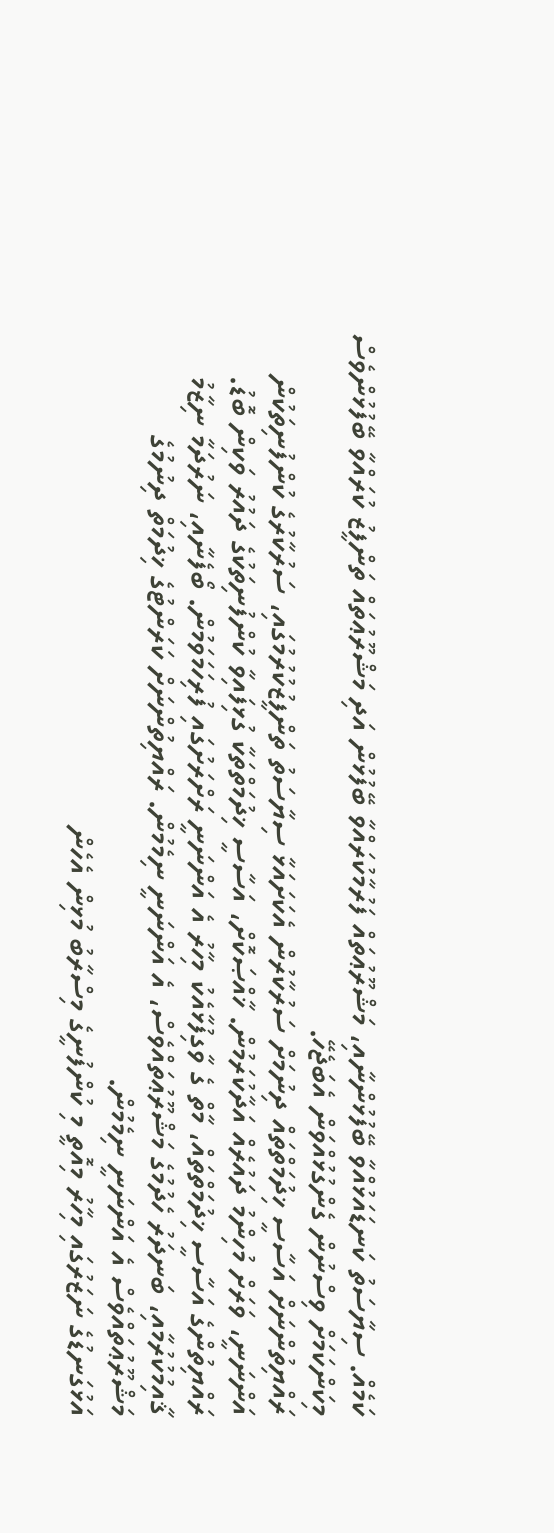ކަމެއް. ސިޔާސަތު ކަނޑައަޅުއްވާ ބޭފުޅުންނާއި، މަޝްރޫޢުތައް ފަރުމާކުރައްވާ ބޭފުޅުން އަދި މަޝްރޫޢުތައް ތަންފީޒު ކުރައްވާ ބޭފުޅުންވެސް މިކަންކަމަށް ވިސްނުން ގެންގުޅުއްވަން އެބަޖެހޭ.
ރައްޔިތުންނަށް އަސާސީ ޚިދުމަތްތައް ދިނުމަށް ސަރުކާރުން އެކަށައަޅާ ސިޔާސަތު ތަންފީޒުކުރުމުގައި، ސަރުކާރުގެ ކުންފުނިތަކުން އަންނަނީ، ވަރަށް މުހިންމު ދައުރެއް އަދާކުރަމުން. ޚާއްޞަކޮށް، އަސާސީ ޚިދުމަތްތަކާ ގުޅިފައިވާ ކުންފުނިތަކުގެ ދައުރު ވަކިން ބޮޑު.
ރައްޔިތުންގެ އަސާސީ ޚިދުމަތްތައް، މާތް ގެ ވާގިފުޅާއެކު މިހާރު އެ އަންނަނީ ރަށްރަށުގައި ފުރިހަމަވަމުން. ބޯފެނާއި، ނަރުދަމާ ނިޒާމު ޤާއިމުކުރުމާއި، ބަނދަރު ހެދުމުގެ މަޝްރޫޢުތައްވެސް، އެ އަންނަނީ ނިމެމުން. ރައްޔިތުންނަށް ކަރަންޓުގެ ޚިދުމަތް ދިނުމުގެ މަޝްރޫޢުތައްވެސް އެ އަންނަނީ ނިމެމުން.
އަޅުގަނޑުގެ ނަޒަރުގައި މިހާރު މިއޮތީ މި ކުންފުނީގެ މިސްރާބު މުޅިން އެހެން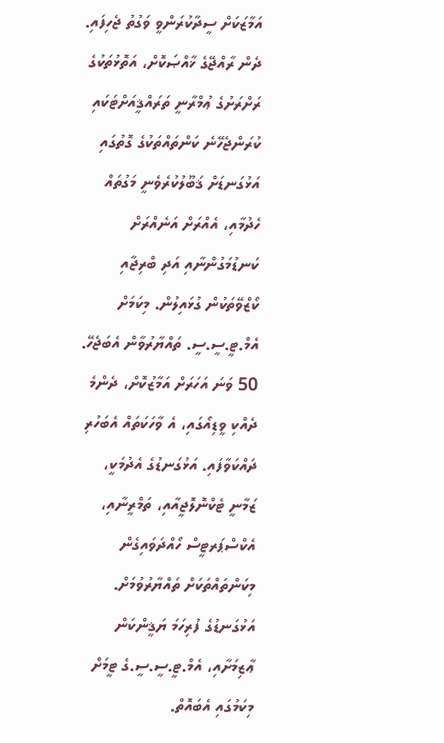އަމާޒަކަށް ސީދާކުރަންވީ ވަގުތު ޖެހިފައި. ދެން ރާއްޖޭގެ ޚާއްޞަކޮށް، އަތޮޅުތަކުގެ ރަށްރަށުގެ ޢުމްރާނީ ތަރައްޤީއަށްޓަކައި ކުރަންޖެހޭނެ ކަންތައްތަކުގެ ގޮތުގައި އަޅުގަނޑަށް ޤަބޫލުކުރެވެނީ މަގުތައް ހެދުމާއި، އެއްރަށް އަނެއްރަށް ކަނޑުމަގުންނާއި އަދި ބްރިޖާއި ކޯޒްވޭތަކުން ގުޅައިލުން. މިކަމަށް އެމް.ޓީ.ސީ.ސީ. ތައްޔާރުވާން އެބަޖެހޭ.
50 ވަނަ އަހަރަށް އަމާޒުކޮށް، ދެންމެ ދެއްކި ވީޑިއޯގައި، އެ ވާހަކަތައް އެބަހުރި ދައްކަވާފައި. އަޅުގަނޑުގެ އެދުމަކީ، ޒަމާނީ ޓެކްނޮލޮޖީއާއި، ތަމްރީނާއި، އެކްސްޕަރޓީސް ހޯއްދަވައިގެން މިކަންތައްތަކަށް ތައްޔާރުވުމަށް. އަޅުގަނޑުގެ ފުރިހަމަ ޔަޤީންކަން ޢާޒިމަށާއި، އެމް.ޓީ.ސީ.ސީ.ގެ ޓީމަށް މިކަމުގައި އެބައޮތް.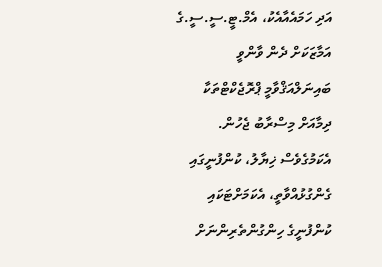އަދި ހަމައެއާއެކު، އެމް.ޓީ.ސީ.ސީ.ގެ އަމާޒަކަށް ދެން ވާންވީ ބައިނަލްއަޤްވާމީ ޕްރޮޖެކްޓްތަކާ ދިމާއަށް މިސްރާބު ޖެހުން. އެކަމުގެވެސް ޚިޔާލު، ކުންފުނީގައި ގެންގުޅުއްވާތީ، އެކަމަށްޓަކައި ކުންފުނީގެ ހިންގުންތެރިންނަށް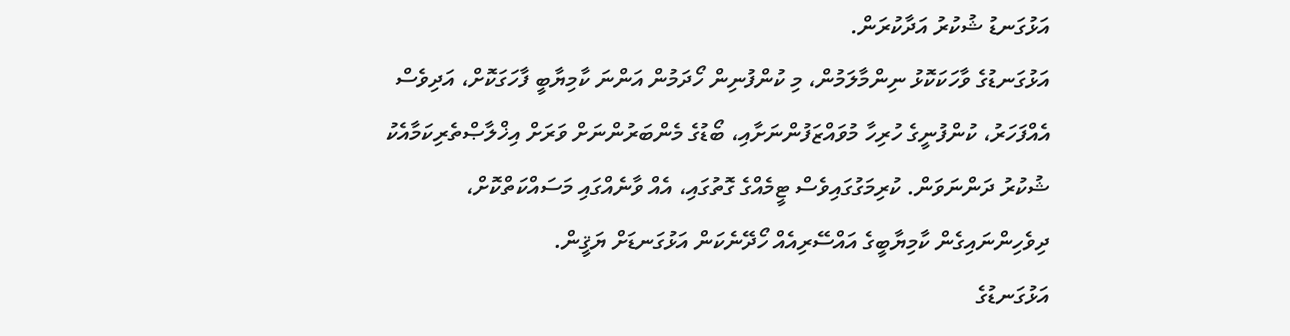އަޅުގަނޑު ޝުކުރު އަދާކުރަން.
އަޅުގަނޑުގެ ވާހަކަކޮޅު ނިންމާލަމުން، މި ކުންފުނިން ހޯދަމުން އަންނަ ކާމިޔާބީ ފާހަގަކޮށް، އަދިވެސް އެއްފަހަރު، ކުންފުނީގެ ހުރިހާ މުވައްޒަފުންނަށާއި، ބޯޑުގެ މެންބަރުންނަށް ވަރަށް އިޚްލާޞްތެރިކަމާއެކު ޝުކުރު ދަންނަވަން. ކުރިމަގުގައިވެސް ޓީމެއްގެ ގޮތުގައި، އެއް ވާނެއްގައި މަސައްކަތްކޮށް، ދިވެހިންނައިގެން ކާމިޔާބީގެ އައްސޭރިއެއް ހޯދޭނެކަން އަޅުގަނޑަށް ޔަޤީން.
އަޅުގަނޑުގެ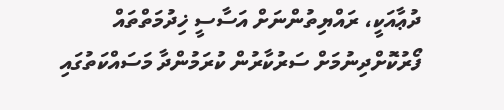ދުޢާއަކީ، ރައްޔިތުންނަށް އަސާސީ ޚިދުމަތްތައް ފޯރުކޮށްދިނުމަށް ސަރުކާރުން ކުރަމުންދާ މަސައްކަތުގައި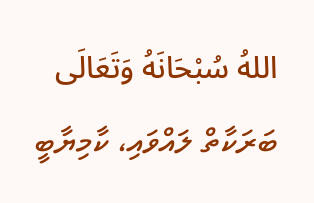اللهُ سُبْحَانَهُ وَتَعَالَى ބަރަކާތް ލައްވައި، ކާމިޔާބީ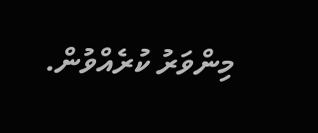މިންވަރު ކުރެއްވުން.